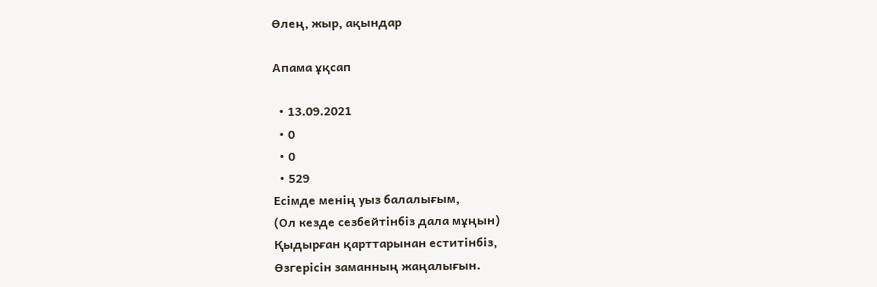Өлең, жыр, ақындар

Апама ұқсап

  • 13.09.2021
  • 0
  • 0
  • 529
Есімде менің уыз балалығым,
(Ол кезде сезбейтінбіз дала мұңын)
Қыдырған қарттарынан еститінбіз,
Өзгерісін заманның жаңалығын.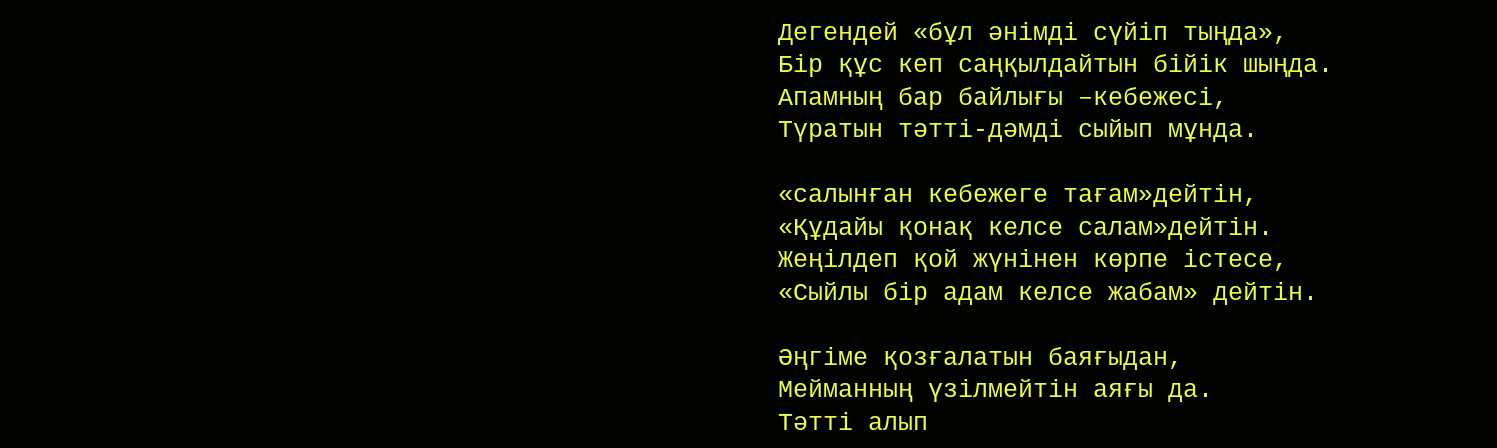Дегендей «бұл әнімді сүйіп тыңда»,
Бір құс кеп саңқылдайтын бійік шыңда.
Апамның бар байлығы –кебежесі,
Түратын тәтті-дәмді сыйып мұнда.

«салынған кебежеге тағам»дейтін,
«Құдайы қонақ келсе салам»дейтін.
Жеңілдеп қой жүнінен көрпе істесе,
«Сыйлы бір адам келсе жабам» дейтін.

Әңгіме қозғалатын баяғыдан,
Мейманның үзілмейтін аяғы да.
Тәтті алып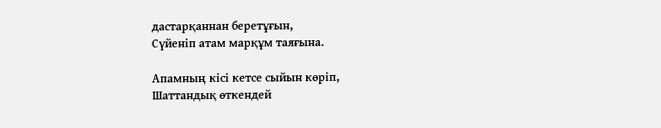дастарқаннан беретұғын,
Сүйеніп атам марқұм таяғына.

Апамның кісі кетсе сыйын көріп,
Шаттандық өткендей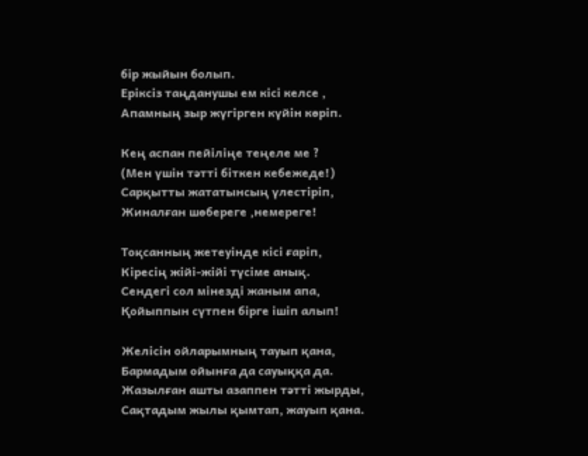бір жыйын болып.
Еріксіз таңданушы ем кісі келсе ,
Апамның зыр жүгірген күйін көріп.

Кең аспан пейіліңе теңеле ме ?
(Мен үшін тәтті біткен кебежеде!)
Сарқытты жататынсың үлестіріп,
Жиналған шөбереге ,немереге!

Тоқсанның жетеуінде кісі ғаріп,
Кіресің жійі-жійі түсіме анық.
Сендегі сол мінезді жаным апа,
Қойыппын сүтпен бірге ішіп алып!

Желісін ойларымның тауып қана,
Бармадым ойынға да сауыққа да.
Жазылған ашты азаппен тәтті жырды,
Сақтадым жылы қымтап, жауып қана.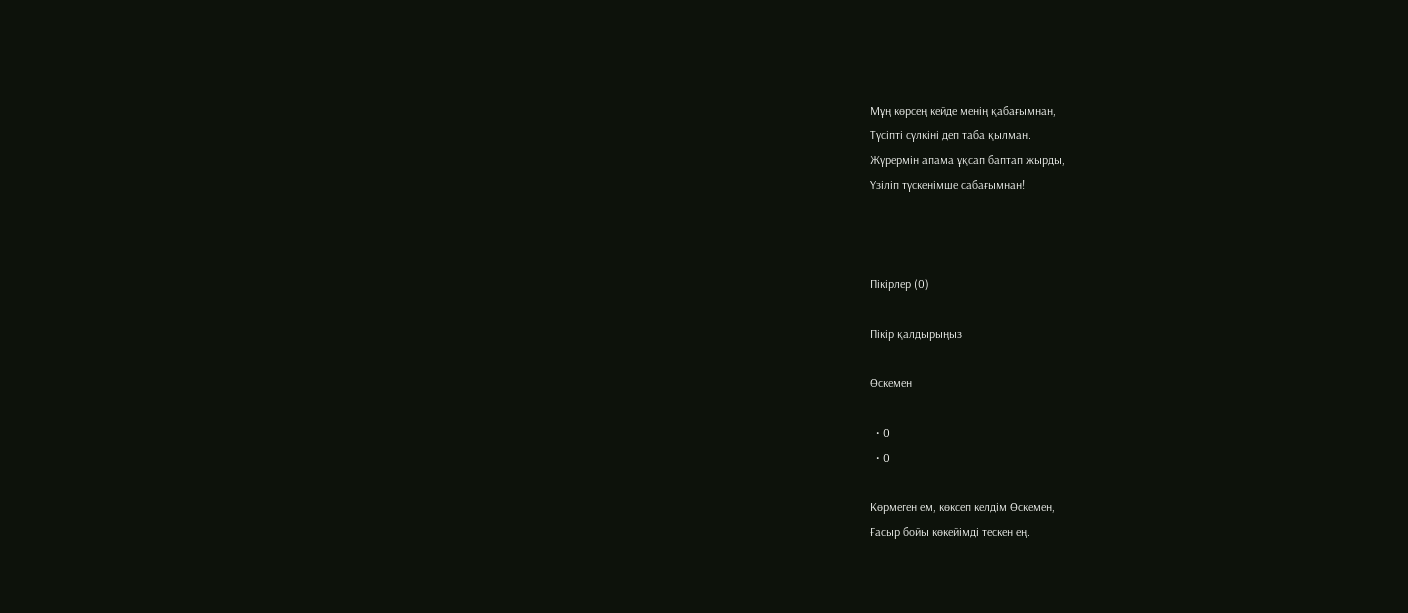Мұң көрсең кейде менің қабағымнан,
Түсіпті сүлкіні деп таба қылман.
Жүрермін апама ұқсап баптап жырды,
Үзіліп түскенімше сабағымнан!



Пікірлер (0)

Пікір қалдырыңыз

Өскемен

  • 0
  • 0

Көрмеген ем, көксеп келдім Өскемен,
Ғасыр бойы көкейімді тескен ең.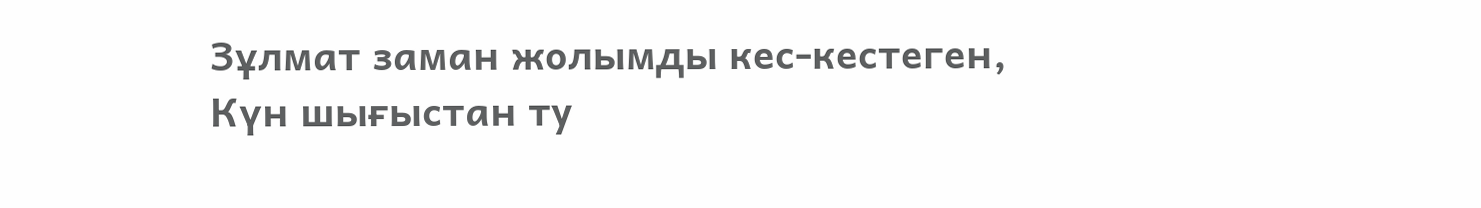Зұлмат заман жолымды кес-кестеген,
Күн шығыстан ту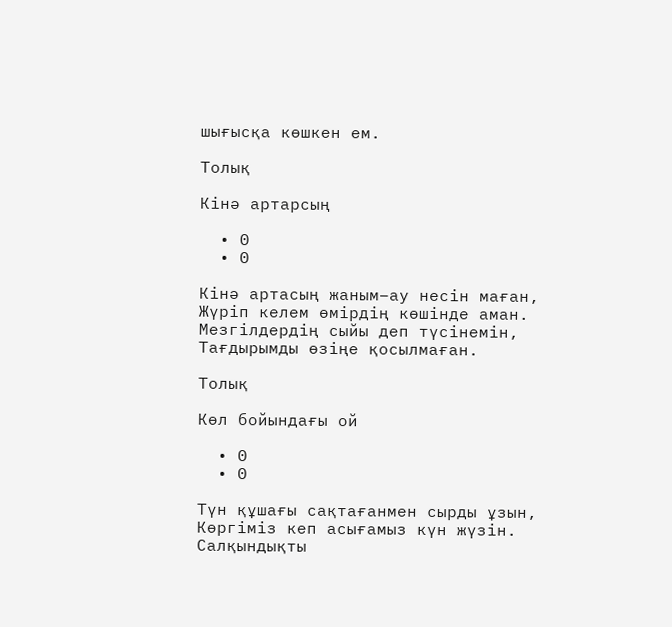шығысқа көшкен ем.

Толық

Кінә артарсың

  • 0
  • 0

Кінә артасың жаным–ау несін маған,
Жүріп келем өмірдің көшінде аман.
Мезгілдердің сыйы деп түсінемін,
Тағдырымды өзіңе қосылмаған.

Толық

Көл бойындағы ой

  • 0
  • 0

Түн құшағы сақтағанмен сырды ұзын,
Көргіміз кеп асығамыз күн жүзін.
Салқындықты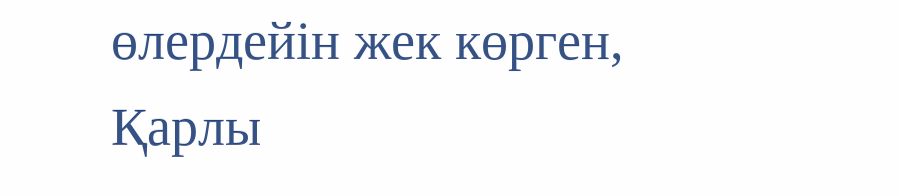өлердейін жек көрген,
Қарлы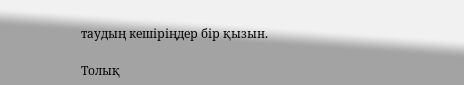таудың кешіріңдер бір қызын.

Толық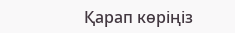Қарап көріңіз